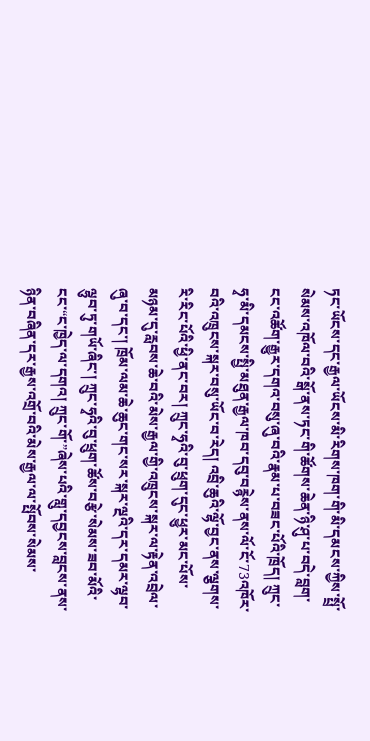ཏང་ཡོངས་དང་རྒྱལ་ཡོངས་མི་རིགས་ཁག་གི་མི་དམངས་ཀྱིས་སྤྲོ་སེམས་འཁོལ་བའི་སྒོ་ནས་ཏང་གི་ཚོགས་ཆེན་ཉི་ཤུ་པ་བདེ་བླག་ངང་འཚོག་རྒྱུར་དགའ་བསུ་ཞུ་བའི་རྣམ་པ་བཟང་པོའི་ཁྲོད། ཀྲུང་ཧྭ་མི་དམངས་སྤྱི་མཐུན་རྒྱལ་ཁབ་དབུ་བརྙེས་ནས་ལོ་ངོ་73འཁོར་བའི་འཁྲུངས་སྐར་བསུ་ཡོང་བ་རེད། འབྲི་ཆུའི་ལྷོ་བྱང་ནས་ལྕགས་རི་རིང་པོའི་ཕྱི་ནང་བར། ཀྲུང་ཧྭའི་བུ་ཕྲུག་དུང་ཕྱུར་མང་པོས་མཉམ་དུ་རླབས་ཆེ་བའི་མེས་རྒྱལ་གྱི་འཁྲུངས་སྐར་ལ་རྟེན་འབྲེལ་ཞུ་བ་དང་། ཁྲོམ་ལམ་ཆེ་ཆུང་གང་སར་སྐར་ལྔའི་དར་དམར་ལྷབ་ལྷུབ་ཏུ་གཡོ་ཞིང་། ཀྲུང་ཧྭའི་བུ་ཕྲུག་ཚོས་བརྩེ་སེམས་ཟབ་མོའི་ངང་“ང་ཁྱེད་ལ་དགའ། ཀྲུང་གོ་”ཞེས་པའི་གླུ་དབྱངས་བླངས་ནས་ཉིན་བཞིན་དར་རྒྱས་འགྲོ་བའི་མེས་རྒྱལ་ལ་སྤོབས་སེམས་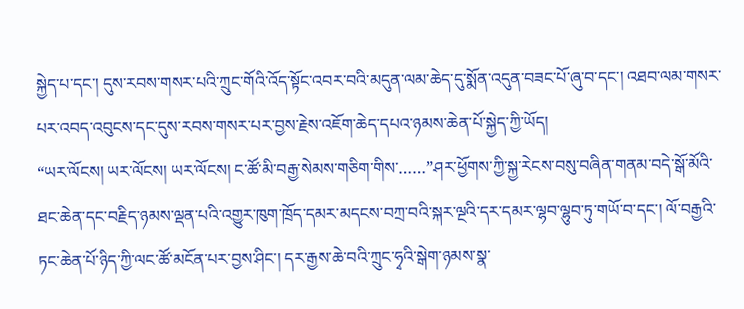སྐྱེད་པ་དང་། དུས་རབས་གསར་པའི་ཀྲུང་གོའི་འོད་སྟོང་འབར་བའི་མདུན་ལམ་ཆེད་དུ་སྨོན་འདུན་བཟང་པོ་ཞུ་བ་དང་། འཐབ་ལམ་གསར་པར་འབད་འབུངས་དང་དུས་རབས་གསར་པར་བྱས་རྗེས་འཇོག་ཆེད་དཔའ་ཉམས་ཆེན་པོ་སྐྱེད་ཀྱི་ཡོད།
“ཡར་ལོངས། ཡར་ལོངས། ཡར་ལོངས། ང་ཚོ་མི་བརྒྱ་སེམས་གཅིག་གིས་……”ཤར་ཕྱོགས་ཀྱི་སྐྱ་རེངས་བསུ་བཞིན་གནམ་བདེ་སྒོ་མོའི་ཐང་ཆེན་དང་བརྗིད་ཉམས་ལྡན་པའི་འགྱུར་ཁུག་ཁྲོད་དམར་མདངས་བཀྲ་བའི་སྐར་ལྔའི་དར་དམར་ལྷབ་ལྷུབ་ཏུ་གཡོ་བ་དང་། ལོ་བརྒྱའི་ཏང་ཆེན་པོ་ཉིད་ཀྱི་ལང་ཚོ་མངོན་པར་བྱས་ཤིང་། དར་རྒྱས་ཆེ་བའི་ཀྲུང་ཧྭའི་སྒེག་ཉམས་སྣ་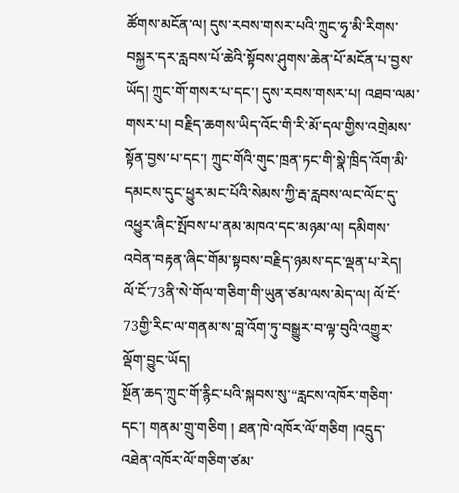ཚོགས་མངོན་ལ། དུས་རབས་གསར་པའི་ཀྲུང་ཧྭ་མི་རིགས་བསྐྱར་དར་རླབས་པོ་ཆེའི་སྟོབས་ཤུགས་ཆེན་པོ་མངོན་པ་བྱས་ཡོད། ཀྲུང་གོ་གསར་པ་དང་། དུས་རབས་གསར་པ། འཐབ་ལམ་གསར་པ། བརྗིད་ཆགས་ཡིད་འོང་གི་རི་མོ་དལ་གྱིས་འགྲེམས་སྟོན་བྱས་པ་དང་། ཀྲུང་གོའི་གུང་ཁྲན་ཏང་གི་སྣེ་ཁྲིད་འོག་མི་དམངས་དུང་ཕྱུར་མང་པོའི་སེམས་ཀྱི་རྦ་རླབས་ལང་ལོང་དུ་འཕྱུར་ཞིང་སྤོབས་པ་ནམ་མཁའ་དང་མཉམ་ལ། དམིགས་འབེན་བརྟན་ཞིང་གོམ་སྟབས་བརྗིད་ཉམས་དང་ལྡན་པ་རེད།
ལོ་ངོ་73ནི་སེ་གོལ་གཅིག་གི་ཡུན་ཙམ་ལས་མེད་ལ། ལོ་ངོ་73གྱི་རིང་ལ་གནམ་ས་བླ་འོག་ཏུ་བསྒྱུར་བ་ལྟ་བུའི་འགྱུར་ལྡོག་བྱུང་ཡོད།
སྔོན་ཆད་ཀྲུང་གོ་རྙིང་པའི་སྐབས་སུ་“རླངས་འཁོར་གཅིག་དང་། གནམ་གྲུ་གཅིག ། ཐན་ཁེ་འཁོར་ལོ་གཅིག །འདྲུད་འཐེན་འཁོར་ལོ་གཅིག་ཙམ་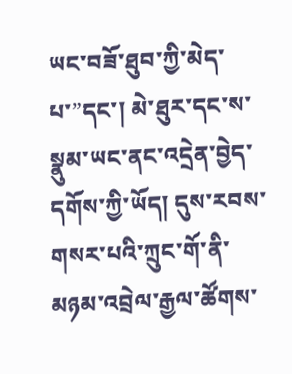ཡང་བཟོ་ཐུབ་ཀྱི་མེད་པ་”དང་། མེ་ཐུར་དང་ས་སྣུམ་ཡང་ནང་འདྲེན་བྱེད་དགོས་ཀྱི་ཡོད། དུས་རབས་གསར་པའི་ཀྲུང་གོ་ནི་མཉམ་འབྲེལ་རྒྱལ་ཚོགས་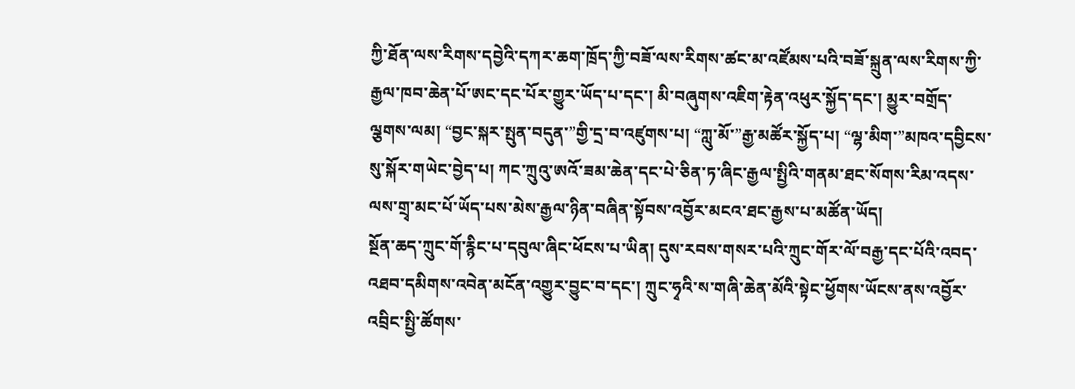ཀྱི་ཐོན་ལས་རིགས་དབྱེའི་དཀར་ཆག་ཁྲོད་ཀྱི་བཟོ་ལས་རིགས་ཚང་མ་འཛོམས་པའི་བཟོ་སྐྲུན་ལས་རིགས་ཀྱི་རྒྱལ་ཁབ་ཆེན་པོ་ཨང་དང་པོར་གྱུར་ཡོད་པ་དང་། མི་བཞུགས་འཇིག་རྟེན་འཕུར་སྐྱོད་དང་། མྱུར་བགྲོད་ལྕགས་ལམ། “བྱང་སྐར་སྤུན་བདུན་”གྱི་དྲ་བ་འཛུགས་པ། “ཀླུ་མོ་”རྒྱ་མཚོར་སྐྱོད་པ། “ལྷ་མིག་”མཁའ་དབྱིངས་སུ་སྐོར་གཡེང་བྱེད་པ། ཀང་ཀྲུའུ་ཨའོ་ཟམ་ཆེན་དང་པེ་ཅིན་ཏ་ཞིང་རྒྱལ་སྤྱིའི་གནམ་ཐང་སོགས་རིམ་འདས་ལས་གྲྭ་མང་པོ་ཡོད་པས་མེས་རྒྱལ་ཉིན་བཞིན་སྟོབས་འབྱོར་མངའ་ཐང་རྒྱས་པ་མཚོན་ཡོད།
སྔོན་ཆད་ཀྲུང་གོ་རྙིང་པ་དབུལ་ཞིང་ཕོངས་པ་ཡིན། དུས་རབས་གསར་པའི་ཀྲུང་གོར་ལོ་བརྒྱ་དང་པོའི་འབད་འཐབ་དམིགས་འབེན་མངོན་འགྱུར་བྱུང་བ་དང་། ཀྲུང་ཧྭའི་ས་གཞི་ཆེན་མོའི་སྟེང་ཕྱོགས་ཡོངས་ནས་འབྱོར་འབྲིང་སྤྱི་ཚོགས་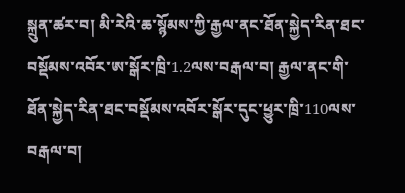སྐྲུན་ཚར་བ། མི་རེའི་ཆ་སྙོམས་ཀྱི་རྒྱལ་ནང་ཐོན་སྐྱེད་རིན་ཐང་བསྡོམས་འབོར་ཨ་སྒོར་ཁྲི་1.2ལས་བརྒལ་བ། རྒྱལ་ནང་གི་ཐོན་སྐྱེད་རིན་ཐང་བསྡོམས་འབོར་སྒོར་དུང་ཕྱུར་ཁྲི་110ལས་བརྒལ་བ།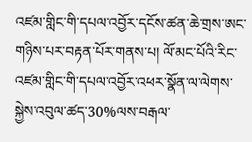འཛམ་གླིང་གི་དཔལ་འབྱོར་དངོས་ཚན་ཆེ་གྲས་ཨང་གཉིས་པར་བརྟན་པོར་གནས་པ། ལོ་མང་པོའི་རིང་འཛམ་གླིང་གི་དཔལ་འབྱོར་འཕར་སྣོན་ལ་ལེགས་སྐྱེས་འབུལ་ཚད་30%ལས་བརྒལ་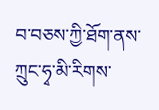བ་བཅས་ཀྱི་ཐོག་ནས་ཀྲུང་ཧྭ་མི་རིགས་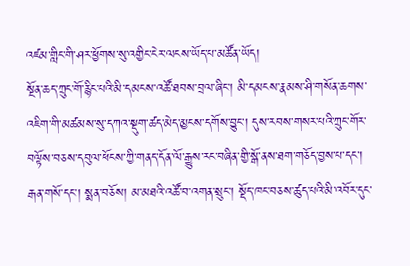འཛམ་གླིང་གི་ཤར་ཕྱོགས་སུ་འགྱིང་ངེར་ལངས་ཡོད་པ་མཚོན་ཡོད།
སྔོན་ཆད་ཀྲུང་གོ་རྙིང་པའི་མི་དམངས་འཚོ་ཐབས་བྲལ་ཞིང་། མི་དམངས་རྣམས་ཤི་གསོན་ཆགས་འཇིག་གི་མཚམས་སུ་དཀའ་སྡུག་ཚད་མེད་མྱངས་དགོས་བྱུང་། དུས་རབས་གསར་པའི་ཀྲུང་གོར་བལྟོས་བཅས་དབུལ་ཕོངས་ཀྱི་གནད་དོན་ལོ་རྒྱུས་རང་བཞིན་གྱི་སྒོ་ནས་ཐག་གཅོད་བྱས་པ་དང་། རྒན་གསོ་དང་། སྨན་བཅོས། མ་མཐའི་འཚོ་བ་འགན་སྲུང་། སྡོད་ཁང་བཅས་ཚུད་པའི་མི་འབོར་དུང་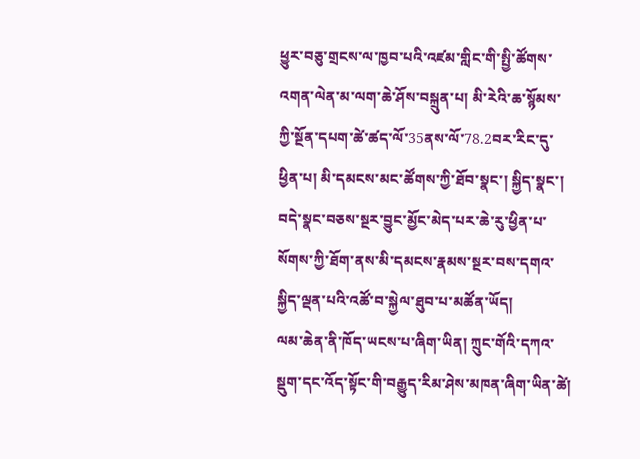ཕྱུར་བཅུ་གྲངས་ལ་ཁྱབ་པའི་འཛམ་གླིང་གི་སྤྱི་ཚོགས་འགན་ལེན་མ་ལག་ཆེ་ཤོས་བསྐྲུན་པ། མི་རེའི་ཆ་སྙོམས་ཀྱི་སྔོན་དཔག་ཚེ་ཚད་ལོ་35ནས་ལོ་78.2བར་རིང་དུ་ཕྱིན་པ། མི་དམངས་མང་ཚོགས་ཀྱི་ཐོབ་སྣང་། སྐྱིད་སྣང་། བདེ་སྣང་བཅས་སྔར་བྱུང་མྱོང་མེད་པར་ཆེ་རུ་ཕྱིན་པ་སོགས་ཀྱི་ཐོག་ནས་མི་དམངས་རྣམས་སྔར་བས་དགའ་སྐྱིད་ལྡན་པའི་འཚོ་བ་སྐྱེལ་ཐུབ་པ་མཚོན་ཡོད།
ལམ་ཆེན་ནི་ཁོད་ཡངས་པ་ཞིག་ཡིན། ཀྲུང་གོའི་དཀའ་སྡུག་དང་འོད་སྟོང་གི་བརྒྱུད་རིམ་ཤེས་མཁན་ཞིག་ཡིན་ཚེ།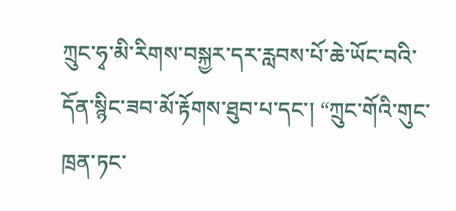ཀྲུང་ཧྭ་མི་རིགས་བསྐྱར་དར་རླབས་པོ་ཆེ་ཡོང་བའི་དོན་སྙིང་ཟབ་མོ་རྟོགས་ཐུབ་པ་དང་། “ཀྲུང་གོའི་གུང་ཁྲན་ཏང་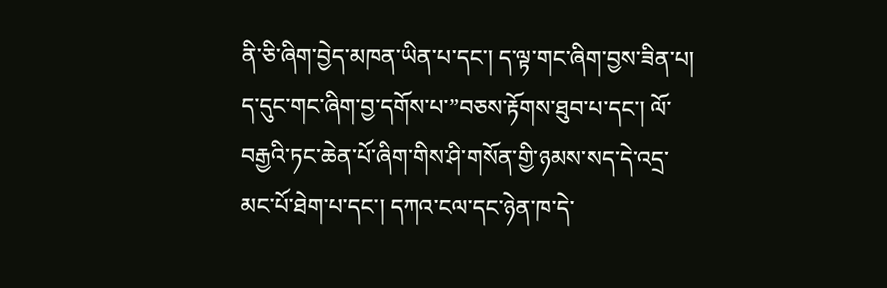ནི་ཅི་ཞིག་བྱེད་མཁན་ཡིན་པ་དང་། ད་ལྟ་གང་ཞིག་བྱས་ཟིན་པ། ད་དུང་གང་ཞིག་བྱ་དགོས་པ་”བཅས་རྟོགས་ཐུབ་པ་དང་། ལོ་བརྒྱའི་ཏང་ཆེན་པོ་ཞིག་གིས་ཤི་གསོན་གྱི་ཉམས་སད་དེ་འདྲ་མང་པོ་ཐེག་པ་དང་། དཀའ་ངལ་དང་ཉེན་ཁ་དེ་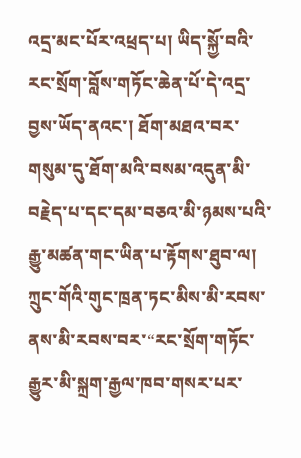འདྲ་མང་པོར་འཕྲད་པ། ཡིད་སྐྱོ་བའི་རང་སྲོག་བློས་གཏོང་ཆེན་པོ་དེ་འདྲ་བྱས་ཡོད་ནའང་། ཐོག་མཐའ་བར་གསུམ་དུ་ཐོག་མའི་བསམ་འདུན་མི་བརྗེད་པ་དང་དམ་བཅའ་མི་ཉམས་པའི་རྒྱུ་མཚན་གང་ཡིན་པ་རྟོགས་ཐུབ་ལ། ཀྲུང་གོའི་གུང་ཁྲན་ཏང་མིས་མི་རབས་ནས་མི་རབས་བར་“རང་སྲོག་གཏོང་རྒྱུར་མི་སྐྲག་རྒྱལ་ཁབ་གསར་པར་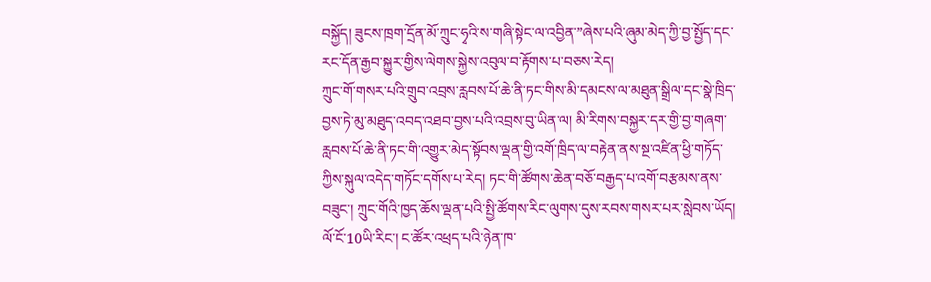བསྐྱོད། ཟུངས་ཁྲག་དྲོན་མོ་ཀྲུང་ཧྭའི་ས་གཞི་སྟེང་ལ་འབྱིན་”ཞེས་པའི་ཞུམ་མེད་ཀྱི་བྱ་སྤྱོད་དང་རང་དོན་རྒྱབ་སྐྱུར་གྱིས་ལེགས་སྐྱེས་འབུལ་བ་རྟོགས་པ་བཅས་རེད།
ཀྲུང་གོ་གསར་པའི་གྲུབ་འབྲས་རླབས་པོ་ཆེ་ནི་ཏང་གིས་མི་དམངས་ལ་མཐུན་སྒྲིལ་དང་སྣེ་ཁྲིད་བྱས་ཏེ་མུ་མཐུད་འབད་འཐབ་བྱས་པའི་འབྲས་བུ་ཡིན་ལ། མི་རིགས་བསྐྱར་དར་གྱི་བྱ་གཞག་རླབས་པོ་ཆེ་ནི་ཏང་གི་འགྱུར་མེད་སྟོབས་ལྡན་གྱི་འགོ་ཁྲིད་ལ་བརྟེན་ནས་སྔ་འཛིན་ཕྱི་གཏོད་ཀྱིས་སྐུལ་འདེད་གཏོང་དགོས་པ་རེད། ཏང་གི་ཚོགས་ཆེན་བཅོ་བརྒྱད་པ་འགོ་བརྩམས་ནས་བཟུང་། ཀྲུང་གོའི་ཁྱད་ཆོས་ལྡན་པའི་སྤྱི་ཚོགས་རིང་ལུགས་དུས་རབས་གསར་པར་སླེབས་ཡོད། ལོ་ངོ་10ཡི་རིང་། ང་ཚོར་འཕྲད་པའི་ཉེན་ཁ་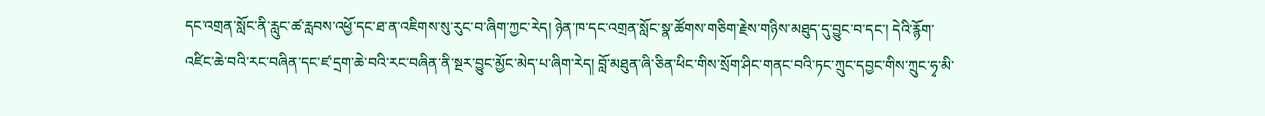དང་འགྲན་སློང་ནི་རླུང་ཚ་རླབས་འཕྱོ་དང་ཐ་ན་འཇིགས་སུ་རུང་བ་ཞིག་ཀྱང་རེད། ཉེན་ཁ་དང་འགྲན་སློང་སྣ་ཚོགས་གཅིག་རྗེས་གཉིས་མཐུད་དུ་བྱུང་བ་དང་། དེའི་རྙོག་འཛིང་ཆེ་བའི་རང་བཞིན་དང་ཛ་དྲག་ཆེ་བའི་རང་བཞིན་ནི་སྔར་བྱུང་མྱོང་མེད་པ་ཞིག་རེད། བློ་མཐུན་ཞི་ཅིན་ཕིང་གིས་སྲོག་ཤིང་གནང་བའི་ཏང་ཀྲུང་དབྱང་གིས་ཀྲུང་ཧྭ་མི་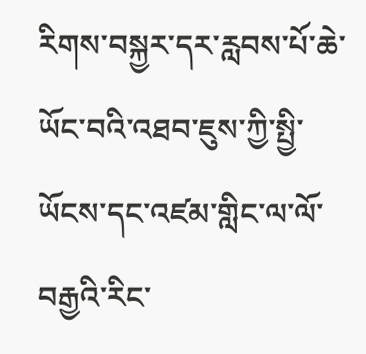རིགས་བསྐྱར་དར་རླབས་པོ་ཆེ་ཡོང་བའི་འཐབ་ཇུས་ཀྱི་སྤྱི་ཡོངས་དང་འཛམ་གླིང་ལ་ལོ་བརྒྱའི་རིང་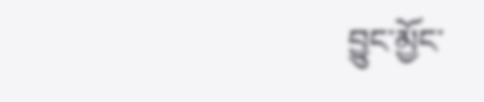བྱུང་མྱོང་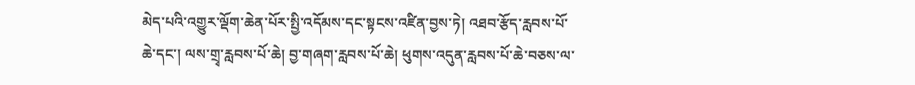མེད་པའི་འགྱུར་ལྡོག་ཆེན་པོར་སྤྱི་འདོམས་དང་སྟངས་འཛིན་བྱས་ཏེ། འཐབ་རྩོད་རླབས་པོ་ཆེ་དང་། ལས་གྲྭ་རླབས་པོ་ཆེ། བྱ་གཞག་རླབས་པོ་ཆེ། ཕུགས་འདུན་རླབས་པོ་ཆེ་བཅས་ལ་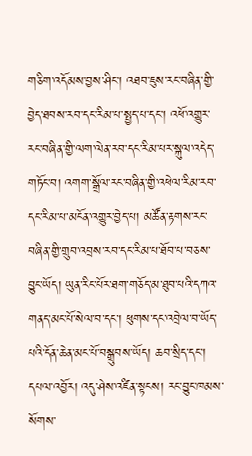གཅིག་འདོམས་བྱས་ཤིང་། འཐབ་ཇུས་རང་བཞིན་གྱི་བྱེད་ཐབས་རབ་དང་རིམ་པ་སྤྱད་པ་དང་། འཕོ་འགྱུར་རང་བཞིན་གྱི་ལག་ལེན་རབ་དང་རིམ་པར་སྐུལ་འདེད་གཏོང་བ། འགག་སྒྲོལ་རང་བཞིན་གྱི་འཕེལ་རིམ་རབ་དང་རིམ་པ་མངོན་འགྱུར་བྱེད་པ། མཚོན་རྟགས་རང་བཞིན་གྱི་གྲུབ་འབྲས་རབ་དང་རིམ་པ་ཐོབ་པ་བཅས་བྱུང་ཡོད། ཡུན་རིང་པོར་ཐག་གཅོད་མ་ཐུབ་པའི་དཀའ་གནད་མང་པོ་སེལ་བ་དང་། ཕུགས་དང་འབྲེལ་བ་ཡོད་པའི་དོན་ཆེན་མང་པོ་བསྒྲུབས་ཡོད། ཆབ་སྲིད་དང་། དཔལ་འབྱོར། འདུ་ཤེས་འཛིན་སྟངས། རང་བྱུང་ཁམས་སོགས་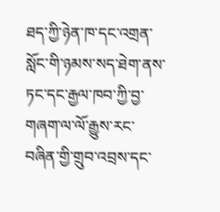ཐད་ཀྱི་ཉེན་ཁ་དང་འགྲན་སློང་གི་ཉམས་སད་ཐེག་ནས་ཏང་དང་རྒྱལ་ཁབ་ཀྱི་བྱ་གཞག་ལ་ལོ་རྒྱུས་རང་བཞིན་གྱི་གྲུབ་འབྲས་དང་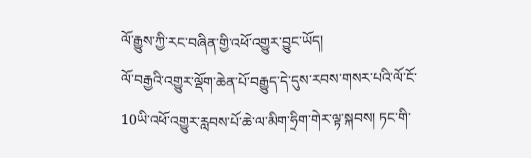ལོ་རྒྱུས་ཀྱི་རང་བཞིན་གྱི་འཕོ་འགྱུར་བྱུང་ཡོད།
ལོ་བརྒྱའི་འགྱུར་ལྡོག་ཆེན་པོ་བརྒྱུད་དེ་དུས་རབས་གསར་པའི་ལོ་ངོ་10ཡི་འཕོ་འགྱུར་རླབས་པོ་ཆེ་ལ་མིག་ཧྲིག་གེར་ལྟ་སྐབས། ཏང་གི་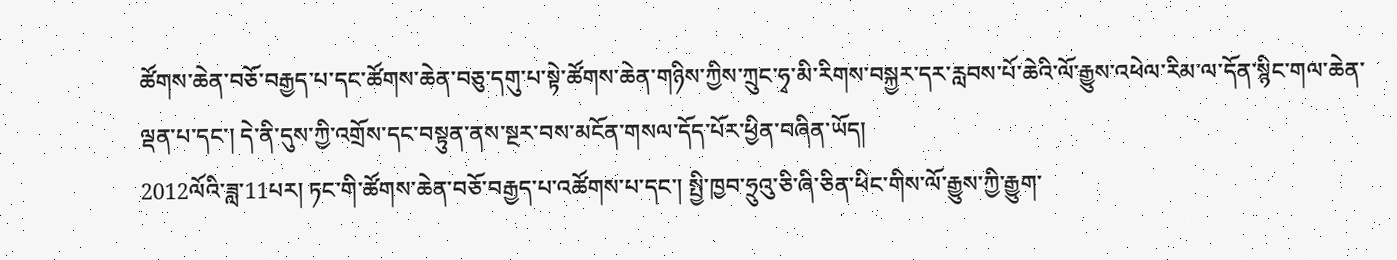ཚོགས་ཆེན་བཅོ་བརྒྱད་པ་དང་ཚོགས་ཆེན་བཅུ་དགུ་པ་སྟེ་ཚོགས་ཆེན་གཉིས་ཀྱིས་ཀྲུང་ཧྭ་མི་རིགས་བསྐྱར་དར་རླབས་པོ་ཆེའི་ལོ་རྒྱུས་འཕེལ་རིམ་ལ་དོན་སྙིང་གལ་ཆེན་ལྡན་པ་དང་། དེ་ནི་དུས་ཀྱི་འགྲོས་དང་བསྟུན་ནས་སྔར་བས་མངོན་གསལ་དོད་པོར་ཕྱིན་བཞིན་ཡོད།
2012ལོའི་ཟླ་11པར། ཏང་གི་ཚོགས་ཆེན་བཅོ་བརྒྱད་པ་འཚོགས་པ་དང་། སྤྱི་ཁྱབ་ཧྲུའུ་ཅི་ཞི་ཅིན་ཕིང་གིས་ལོ་རྒྱུས་ཀྱི་རྒྱུག་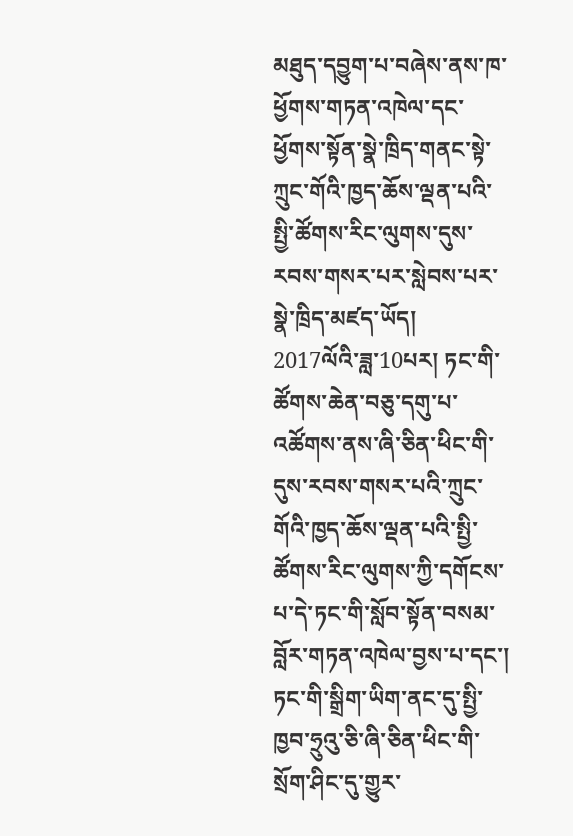མཐུད་དབྱུག་པ་བཞེས་ནས་ཁ་ཕྱོགས་གཏན་འཁེལ་དང་ཕྱོགས་སྟོན་སྣེ་ཁྲིད་གནང་སྟེ་ཀྲུང་གོའི་ཁྱད་ཆོས་ལྡན་པའི་སྤྱི་ཚོགས་རིང་ལུགས་དུས་རབས་གསར་པར་སླེབས་པར་སྣེ་ཁྲིད་མཛད་ཡོད།
2017ལོའི་ཟླ་10པར། ཏང་གི་ཚོགས་ཆེན་བཅུ་དགུ་པ་འཚོགས་ནས་ཞི་ཅིན་ཕིང་གི་དུས་རབས་གསར་པའི་ཀྲུང་གོའི་ཁྱད་ཆོས་ལྡན་པའི་སྤྱི་ཚོགས་རིང་ལུགས་ཀྱི་དགོངས་པ་དེ་ཏང་གི་སློབ་སྟོན་བསམ་བློར་གཏན་འཁེལ་བྱས་པ་དང་། ཏང་གི་སྒྲིག་ཡིག་ནང་དུ་སྤྱི་ཁྱབ་ཧྲུའུ་ཅི་ཞི་ཅིན་ཕིང་གི་སྲོག་ཤིང་དུ་གྱུར་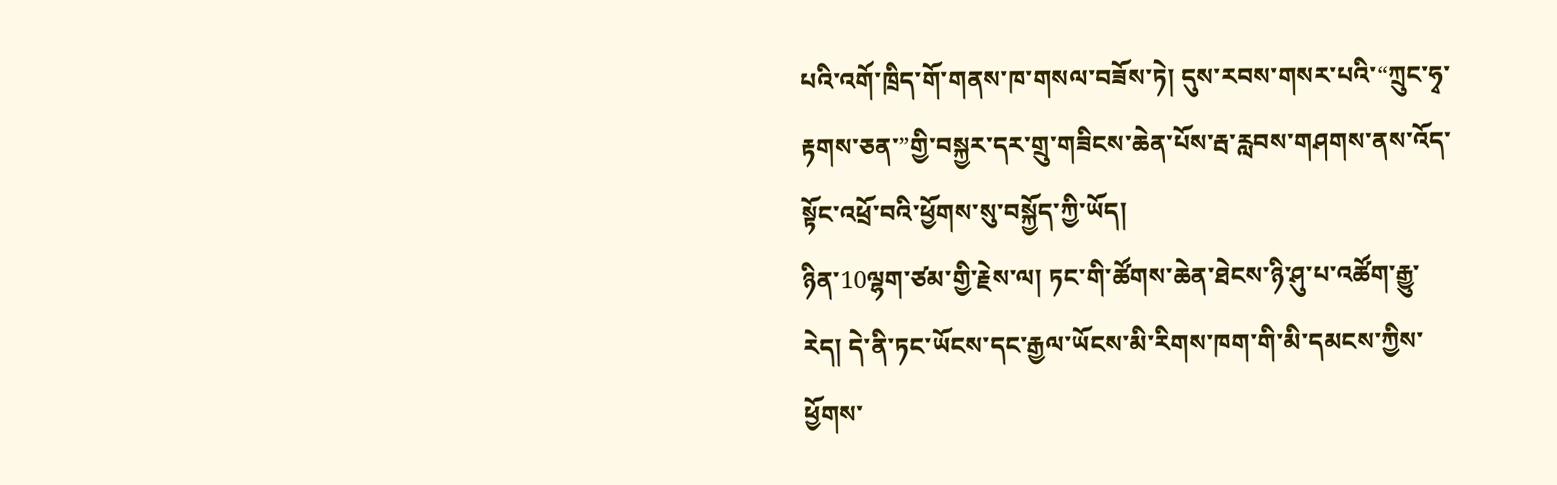པའི་འགོ་ཁྲིད་གོ་གནས་ཁ་གསལ་བཟོས་ཏེ། དུས་རབས་གསར་པའི་“ཀྲུང་ཧྭ་རྟགས་ཅན་”གྱི་བསྐྱར་དར་གྲུ་གཟིངས་ཆེན་པོས་རྦ་རླབས་གཤགས་ནས་འོད་སྟོང་འཕྲོ་བའི་ཕྱོགས་སུ་བསྐྱོད་ཀྱི་ཡོད།
ཉིན་10ལྷག་ཙམ་གྱི་རྗེས་ལ། ཏང་གི་ཚོགས་ཆེན་ཐེངས་ཉི་ཤུ་པ་འཚོག་རྒྱུ་རེད། དེ་ནི་ཏང་ཡོངས་དང་རྒྱལ་ཡོངས་མི་རིགས་ཁག་གི་མི་དམངས་ཀྱིས་ཕྱོགས་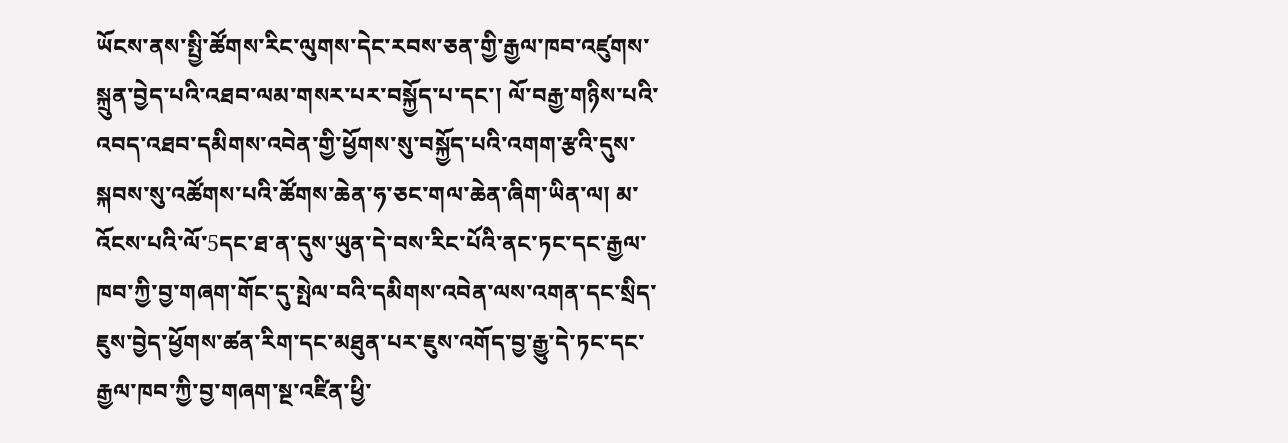ཡོངས་ནས་སྤྱི་ཚོགས་རིང་ལུགས་དེང་རབས་ཅན་གྱི་རྒྱལ་ཁབ་འཛུགས་སྐྲུན་བྱེད་པའི་འཐབ་ལམ་གསར་པར་བསྐྱོད་པ་དང་། ལོ་བརྒྱ་གཉིས་པའི་འབད་འཐབ་དམིགས་འབེན་གྱི་ཕྱོགས་སུ་བསྐྱོད་པའི་འགག་རྩའི་དུས་སྐབས་སུ་འཚོགས་པའི་ཚོགས་ཆེན་ཧ་ཅང་གལ་ཆེན་ཞིག་ཡིན་ལ། མ་འོངས་པའི་ལོ་5དང་ཐ་ན་དུས་ཡུན་དེ་བས་རིང་པོའི་ནང་ཏང་དང་རྒྱལ་ཁབ་ཀྱི་བྱ་གཞག་གོང་དུ་སྤེལ་བའི་དམིགས་འབེན་ལས་འགན་དང་སྲིད་ཇུས་བྱེད་ཕྱོགས་ཚན་རིག་དང་མཐུན་པར་ཇུས་འགོད་བྱ་རྒྱུ་དེ་ཏང་དང་རྒྱལ་ཁབ་ཀྱི་བྱ་གཞག་སྔ་འཛིན་ཕྱི་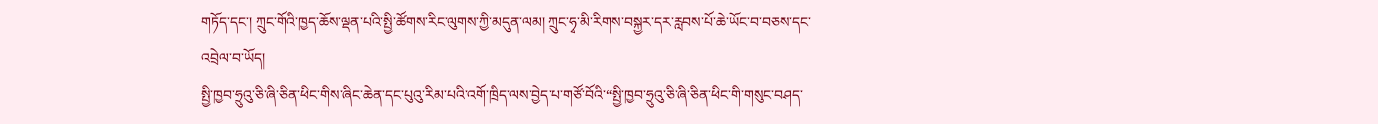གཏོད་དང་། ཀྲུང་གོའི་ཁྱད་ཆོས་ལྡན་པའི་སྤྱི་ཚོགས་རིང་ལུགས་ཀྱི་མདུན་ལམ། ཀྲུང་ཧྭ་མི་རིགས་བསྐྱར་དར་རླབས་པོ་ཆེ་ཡོང་བ་བཅས་དང་འབྲེལ་བ་ཡོད།
སྤྱི་ཁྱབ་ཧྲུའུ་ཅི་ཞི་ཅིན་ཕིང་གིས་ཞིང་ཆེན་དང་པུའུ་རིམ་པའི་འགོ་ཁྲིད་ལས་བྱེད་པ་གཙོ་བོའི་“སྤྱི་ཁྱབ་ཧྲུའུ་ཅི་ཞི་ཅིན་ཕིང་གི་གསུང་བཤད་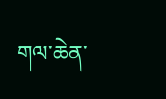གལ་ཆེན་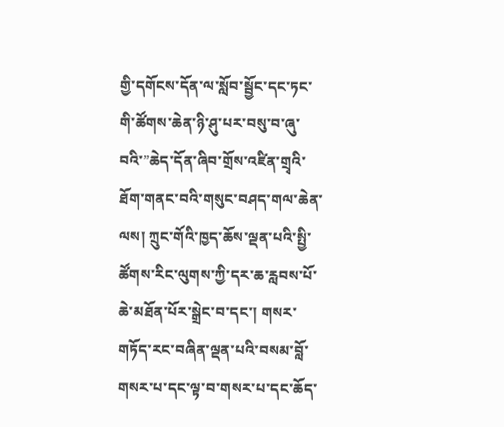གྱི་དགོངས་དོན་ལ་སློབ་སྦྱོང་དང་ཏང་གི་ཚོགས་ཆེན་ཉི་ཤུ་པར་བསུ་བ་ཞུ་བའི་”ཆེད་དོན་ཞིབ་གྲོས་འཛིན་གྲྭའི་ཐོག་གནང་བའི་གསུང་བཤད་གལ་ཆེན་ལས། ཀྲུང་གོའི་ཁྱད་ཆོས་ལྡན་པའི་སྤྱི་ཚོགས་རིང་ལུགས་ཀྱི་དར་ཆ་རླབས་པོ་ཆེ་མཐོན་པོར་སྒྲེང་བ་དང་། གསར་གཏོད་རང་བཞིན་ལྡན་པའི་བསམ་བློ་གསར་པ་དང་ལྟ་བ་གསར་པ་དང་ཆོད་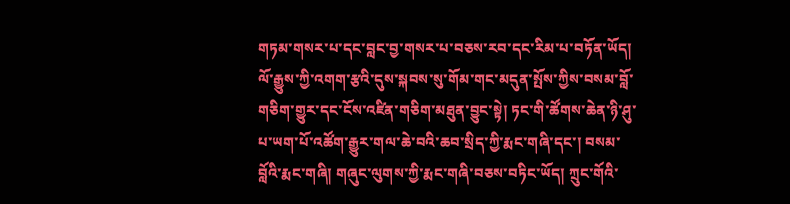གཏམ་གསར་པ་དང་བླང་བྱ་གསར་པ་བཅས་རབ་དང་རིམ་པ་བཏོན་ཡོད། ལོ་རྒྱུས་ཀྱི་འགག་རྩའི་དུས་སྐབས་སུ་གོམ་གང་མདུན་སྤོས་ཀྱིས་བསམ་བློ་གཅིག་གྱུར་དང་ངོས་འཛིན་གཅིག་མཐུན་བྱུང་སྟེ། ཏང་གི་ཚོགས་ཆེན་ཉི་ཤུ་པ་ཡག་པོ་འཚོག་རྒྱུར་གལ་ཆེ་བའི་ཆབ་སྲིད་ཀྱི་རྨང་གཞི་དང་། བསམ་བློའི་རྨང་གཞི། གཞུང་ལུགས་ཀྱི་རྨང་གཞི་བཅས་བཏིང་ཡོད། ཀྲུང་གོའི་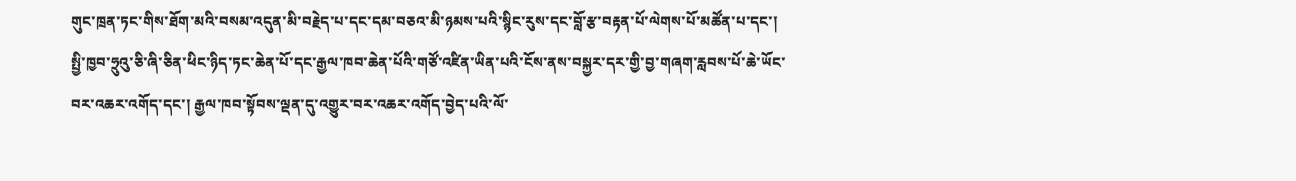གུང་ཁྲན་ཏང་གིས་ཐོག་མའི་བསམ་འདུན་མི་བརྗེད་པ་དང་དམ་བཅའ་མི་ཉམས་པའི་སྙིང་རུས་དང་བློ་རྩ་བརྟན་པོ་ལེགས་པོ་མཚོན་པ་དང་། སྤྱི་ཁྱབ་ཧྲུའུ་ཅི་ཞི་ཅིན་ཕིང་ཉིད་ཏང་ཆེན་པོ་དང་རྒྱལ་ཁབ་ཆེན་པོའི་གཙོ་འཛིན་ཡིན་པའི་ངོས་ནས་བསྐྱར་དར་གྱི་བྱ་གཞག་རླབས་པོ་ཆེ་ཡོང་བར་འཆར་འགོད་དང་། རྒྱལ་ཁབ་སྟོབས་ལྡན་དུ་འགྱུར་བར་འཆར་འགོད་བྱེད་པའི་ལོ་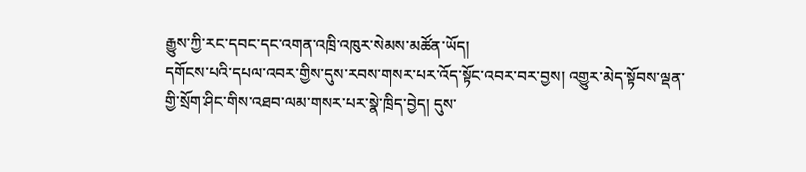རྒྱུས་ཀྱི་རང་དབང་དང་འགན་འཁྲི་འཁུར་སེམས་མཚོན་ཡོད།
དགོངས་པའི་དཔལ་འབར་གྱིས་དུས་རབས་གསར་པར་འོད་སྟོང་འབར་བར་བྱས། འགྱུར་མེད་སྟོབས་ལྡན་གྱི་སྲོག་ཤིང་གིས་འཐབ་ལམ་གསར་པར་སྣེ་ཁྲིད་བྱེད། དུས་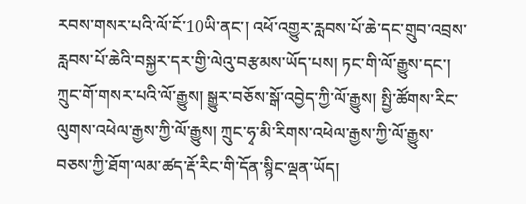རབས་གསར་པའི་ལོ་ངོ་10ཡི་ནང་། འཕོ་འགྱུར་རླབས་པོ་ཆེ་དང་གྲུབ་འབྲས་རླབས་པོ་ཆེའི་བསྐྱར་དར་གྱི་ལེའུ་བརྩམས་ཡོད་པས། ཏང་གི་ལོ་རྒྱུས་དང་། ཀྲུང་གོ་གསར་པའི་ལོ་རྒྱུས། སྒྱུར་བཅོས་སྒོ་འབྱེད་ཀྱི་ལོ་རྒྱུས། སྤྱི་ཚོགས་རིང་ལུགས་འཕེལ་རྒྱས་ཀྱི་ལོ་རྒྱུས། ཀྲུང་ཧྭ་མི་རིགས་འཕེལ་རྒྱས་ཀྱི་ལོ་རྒྱུས་བཅས་ཀྱི་ཐོག་ལམ་ཚད་རྡོ་རིང་གི་དོན་སྙིང་ལྡན་ཡོད།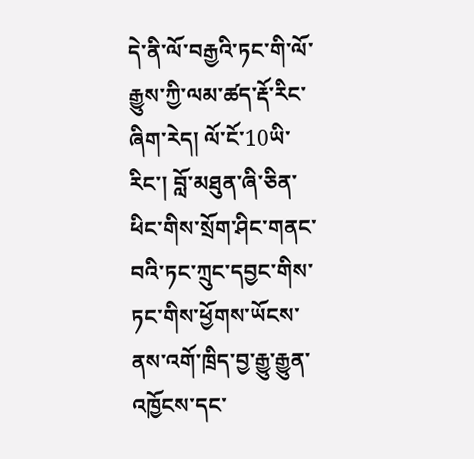དེ་ནི་ལོ་བརྒྱའི་ཏང་གི་ལོ་རྒྱུས་ཀྱི་ལམ་ཚད་རྡོ་རིང་ཞིག་རེད། ལོ་ངོ་10ཡི་རིང་། བློ་མཐུན་ཞི་ཅིན་ཕིང་གིས་སྲོག་ཤིང་གནང་བའི་ཏང་ཀྲུང་དབྱང་གིས་ཏང་གིས་ཕྱོགས་ཡོངས་ནས་འགོ་ཁྲིད་བྱ་རྒྱུ་རྒྱུན་འཁྱོངས་དང་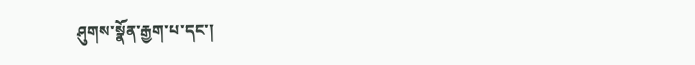ཤུགས་སྣོན་རྒྱག་པ་དང་།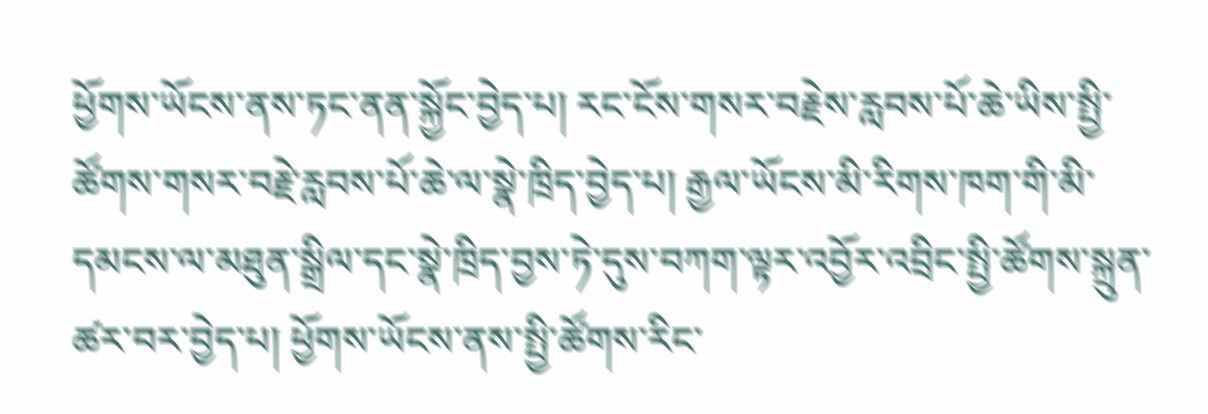ཕྱོགས་ཡོངས་ནས་ཏང་ནན་སྐྱོང་བྱེད་པ། རང་ངོས་གསར་བརྗེས་རླབས་པོ་ཆེ་ཡིས་སྤྱི་ཚོགས་གསར་བརྗེ་རླབས་པོ་ཆེ་ལ་སྣེ་ཁྲིད་བྱེད་པ། རྒྱལ་ཡོངས་མི་རིགས་ཁག་གི་མི་དམངས་ལ་མཐུན་སྒྲིལ་དང་སྣེ་ཁྲིད་བྱས་ཏེ་དུས་བཀག་ལྟར་འབྱོར་འབྲིང་སྤྱི་ཚོགས་སྐྲུན་ཚར་བར་བྱེད་པ། ཕྱོགས་ཡོངས་ནས་སྤྱི་ཚོགས་རིང་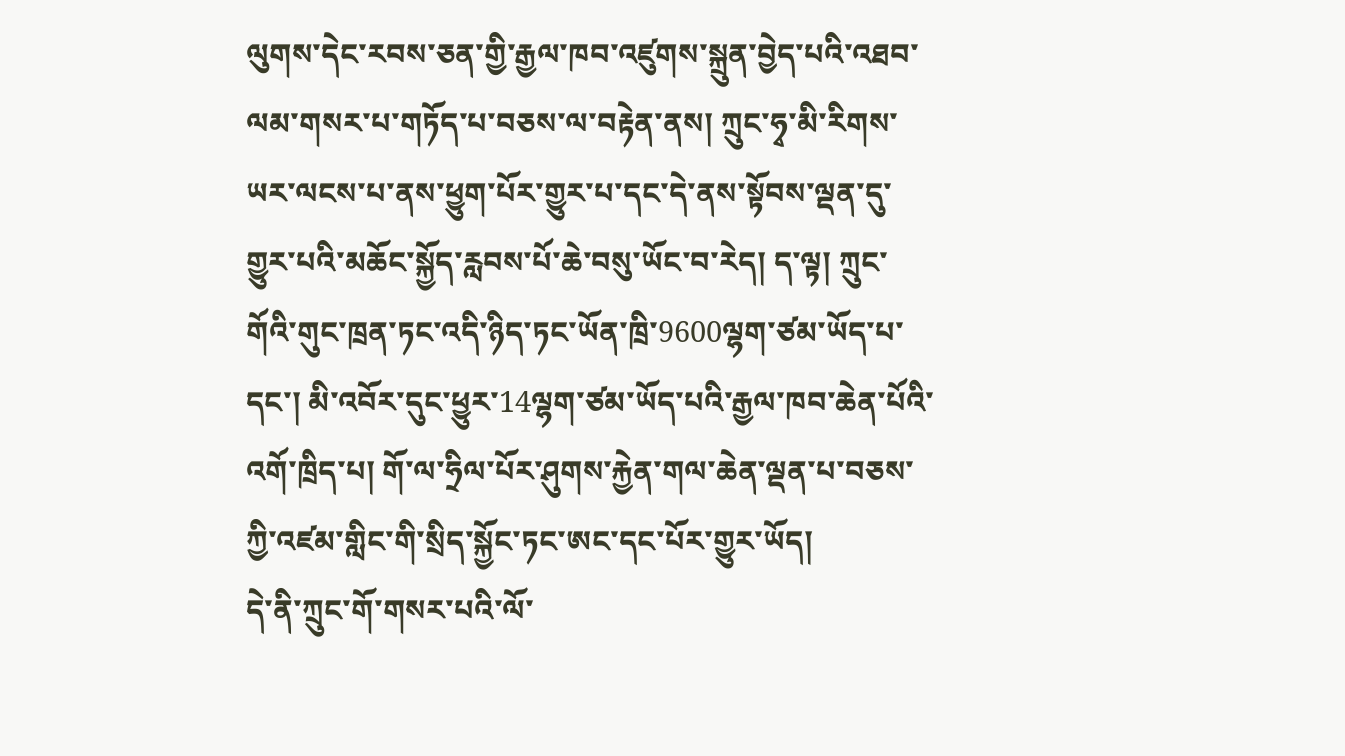ལུགས་དེང་རབས་ཅན་གྱི་རྒྱལ་ཁབ་འཛུགས་སྐྲུན་བྱེད་པའི་འཐབ་ལམ་གསར་པ་གཏོད་པ་བཅས་ལ་བརྟེན་ནས། ཀྲུང་ཧྭ་མི་རིགས་ཡར་ལངས་པ་ནས་ཕྱུག་པོར་གྱུར་པ་དང་དེ་ནས་སྟོབས་ལྡན་དུ་གྱུར་པའི་མཆོང་སྐྱོད་རླབས་པོ་ཆེ་བསུ་ཡོང་བ་རེད། ད་ལྟ། ཀྲུང་གོའི་གུང་ཁྲན་ཏང་འདི་ཉིད་ཏང་ཡོན་ཁྲི་9600ལྷག་ཙམ་ཡོད་པ་དང་། མི་འབོར་དུང་ཕྱུར་14ལྷག་ཙམ་ཡོད་པའི་རྒྱལ་ཁབ་ཆེན་པོའི་འགོ་ཁྲིད་པ། གོ་ལ་ཧྲིལ་པོར་ཤུགས་རྐྱེན་གལ་ཆེན་ལྡན་པ་བཅས་ཀྱི་འཛམ་གླིང་གི་སྲིད་སྐྱོང་ཏང་ཨང་དང་པོར་གྱུར་ཡོད།
དེ་ནི་ཀྲུང་གོ་གསར་པའི་ལོ་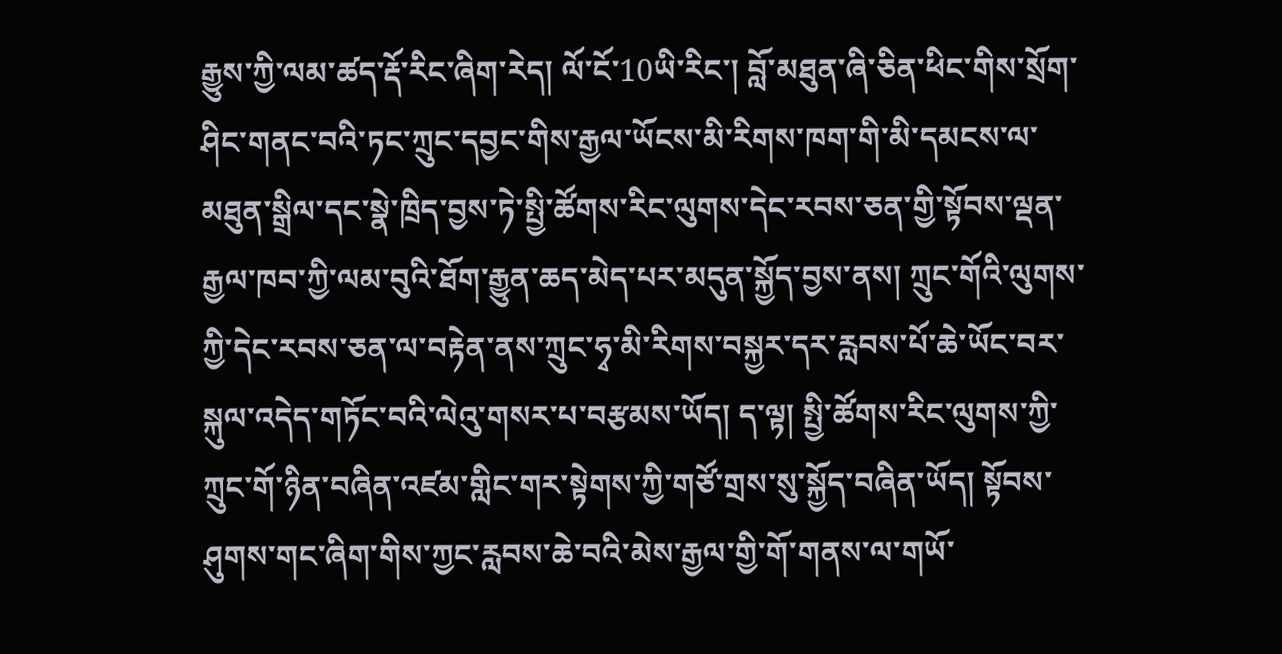རྒྱུས་ཀྱི་ལམ་ཚད་རྡོ་རིང་ཞིག་རེད། ལོ་ངོ་10ཡི་རིང་། བློ་མཐུན་ཞི་ཅིན་ཕིང་གིས་སྲོག་ཤིང་གནང་བའི་ཏང་ཀྲུང་དབྱང་གིས་རྒྱལ་ཡོངས་མི་རིགས་ཁག་གི་མི་དམངས་ལ་མཐུན་སྒྲིལ་དང་སྣེ་ཁྲིད་བྱས་ཏེ་སྤྱི་ཚོགས་རིང་ལུགས་དེང་རབས་ཅན་གྱི་སྟོབས་ལྡན་རྒྱལ་ཁབ་ཀྱི་ལམ་བུའི་ཐོག་རྒྱུན་ཆད་མེད་པར་མདུན་སྐྱོད་བྱས་ནས། ཀྲུང་གོའི་ལུགས་ཀྱི་དེང་རབས་ཅན་ལ་བརྟེན་ནས་ཀྲུང་ཧྭ་མི་རིགས་བསྐྱར་དར་རླབས་པོ་ཆེ་ཡོང་བར་སྐུལ་འདེད་གཏོང་བའི་ལེའུ་གསར་པ་བརྩམས་ཡོད། ད་ལྟ། སྤྱི་ཚོགས་རིང་ལུགས་ཀྱི་ཀྲུང་གོ་ཉིན་བཞིན་འཛམ་གླིང་གར་སྟེགས་ཀྱི་གཙོ་གྲས་སུ་སྐྱོད་བཞིན་ཡོད། སྟོབས་ཤུགས་གང་ཞིག་གིས་ཀྱང་རླབས་ཆེ་བའི་མེས་རྒྱལ་གྱི་གོ་གནས་ལ་གཡོ་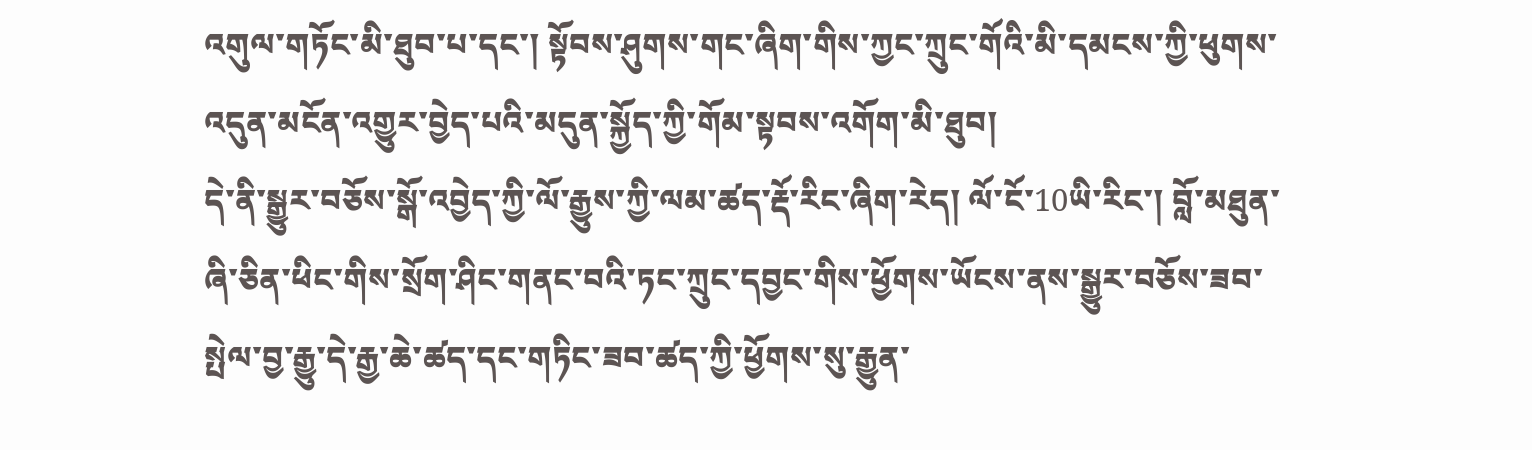འགུལ་གཏོང་མི་ཐུབ་པ་དང་། སྟོབས་ཤུགས་གང་ཞིག་གིས་ཀྱང་ཀྲུང་གོའི་མི་དམངས་ཀྱི་ཕུགས་འདུན་མངོན་འགྱུར་བྱེད་པའི་མདུན་སྐྱོད་ཀྱི་གོམ་སྟབས་འགོག་མི་ཐུབ།
དེ་ནི་སྒྱུར་བཅོས་སྒོ་འབྱེད་ཀྱི་ལོ་རྒྱུས་ཀྱི་ལམ་ཚད་རྡོ་རིང་ཞིག་རེད། ལོ་ངོ་10ཡི་རིང་། བློ་མཐུན་ཞི་ཅིན་ཕིང་གིས་སྲོག་ཤིང་གནང་བའི་ཏང་ཀྲུང་དབྱང་གིས་ཕྱོགས་ཡོངས་ནས་སྒྱུར་བཅོས་ཟབ་སྤེལ་བྱ་རྒྱུ་དེ་རྒྱ་ཆེ་ཚད་དང་གཏིང་ཟབ་ཚད་ཀྱི་ཕྱོགས་སུ་རྒྱུན་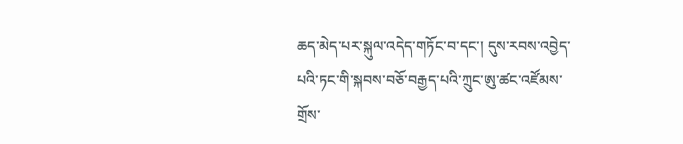ཆད་མེད་པར་སྐུལ་འདེད་གཏོང་བ་དང་། དུས་རབས་འབྱེད་པའི་ཏང་གི་སྐབས་བཅོ་བརྒྱད་པའི་ཀྲུང་ཨུ་ཚང་འཛོམས་གྲོས་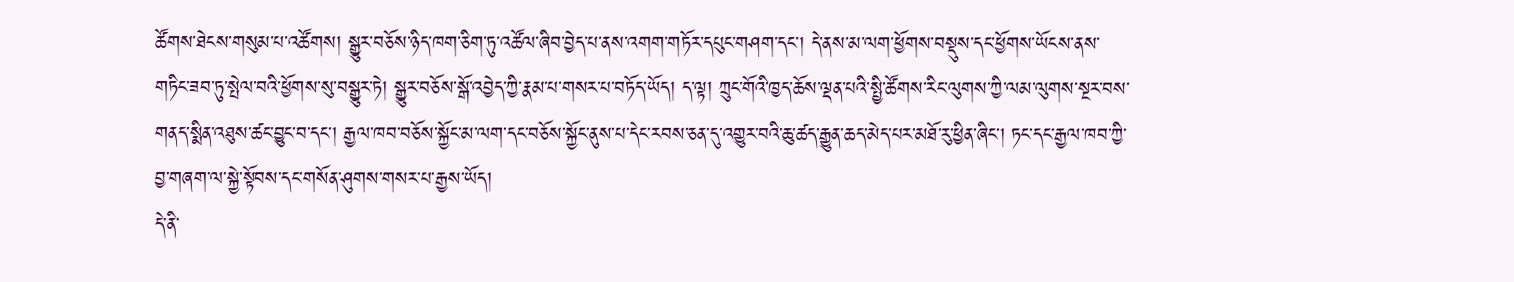ཚོགས་ཐེངས་གསུམ་པ་འཚོགས། སྒྱུར་བཅོས་ཉིད་ཁག་ཅིག་ཏུ་འཚོལ་ཞིབ་བྱེད་པ་ནས་འགག་གཏོར་དཔུང་གཤག་དང་། དེ་ནས་མ་ལག་ཕྱོགས་བསྡུས་དང་ཕྱོགས་ཡོངས་ནས་གཏིང་ཟབ་ཏུ་སྤེལ་བའི་ཕྱོགས་སུ་བསྒྱུར་ཏེ། སྒྱུར་བཅོས་སྒོ་འབྱེད་ཀྱི་རྣམ་པ་གསར་པ་བཏོད་ཡོད། ད་ལྟ། ཀྲུང་གོའི་ཁྱད་ཆོས་ལྡན་པའི་སྤྱི་ཚོགས་རིང་ལུགས་ཀྱི་ལམ་ལུགས་སྔར་བས་གནད་སྨིན་འཐུས་ཚང་བྱུང་བ་དང་། རྒྱལ་ཁབ་བཅོས་སྐྱོང་མ་ལག་དང་བཅོས་སྐྱོང་ནུས་པ་དེང་རབས་ཅན་དུ་འགྱུར་བའི་ཆུ་ཚད་རྒྱུན་ཆད་མེད་པར་མཐོ་རུ་ཕྱིན་ཞིང་། ཏང་དང་རྒྱལ་ཁབ་ཀྱི་བྱ་གཞག་ལ་སྐྱེ་སྟོབས་དང་གསོན་ཤུགས་གསར་པ་རྒྱས་ཡོད།
དེ་ནི་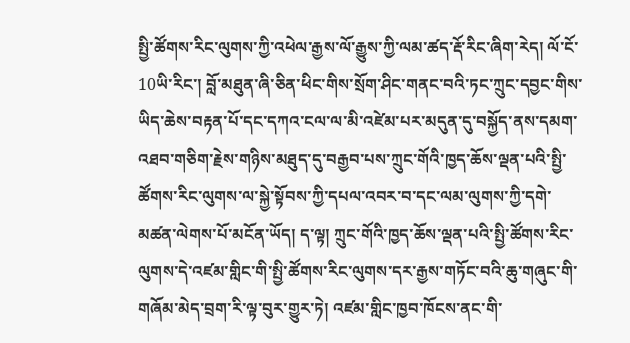སྤྱི་ཚོགས་རིང་ལུགས་ཀྱི་འཕེལ་རྒྱས་ལོ་རྒྱུས་ཀྱི་ལམ་ཚད་རྡོ་རིང་ཞིག་རེད། ལོ་ངོ་10ཡི་རིང་། བློ་མཐུན་ཞི་ཅིན་ཕིང་གིས་སྲོག་ཤིང་གནང་བའི་ཏང་ཀྲུང་དབྱང་གིས་ཡིད་ཆེས་བརྟན་པོ་དང་དཀའ་ངལ་ལ་མི་འཛེམ་པར་མདུན་དུ་བསྐྱོད་ནས་དམག་འཐབ་གཅིག་རྗེས་གཉིས་མཐུད་དུ་བརྒྱབ་པས་ཀྲུང་གོའི་ཁྱད་ཆོས་ལྡན་པའི་སྤྱི་ཚོགས་རིང་ལུགས་ལ་སྐྱེ་སྟོབས་ཀྱི་དཔལ་འབར་བ་དང་ལམ་ལུགས་ཀྱི་དགེ་མཚན་ལེགས་པོ་མངོན་ཡོད། ད་ལྟ། ཀྲུང་གོའི་ཁྱད་ཆོས་ལྡན་པའི་སྤྱི་ཚོགས་རིང་ལུགས་དེ་འཛམ་གླིང་གི་སྤྱི་ཚོགས་རིང་ལུགས་དར་རྒྱས་གཏོང་བའི་ཆུ་གཞུང་གི་གཞོམ་མེད་བྲག་རི་ལྟ་བུར་གྱུར་ཏེ། འཛམ་གླིང་ཁྱབ་ཁོངས་ནང་གི་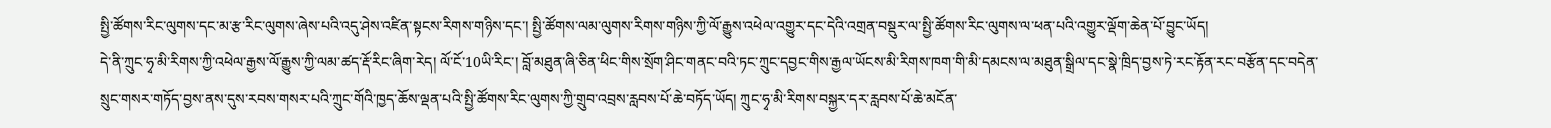སྤྱི་ཚོགས་རིང་ལུགས་དང་མ་རྩ་རིང་ལུགས་ཞེས་པའི་འདུ་ཤེས་འཛིན་སྟངས་རིགས་གཉིས་དང་། སྤྱི་ཚོགས་ལམ་ལུགས་རིགས་གཉིས་ཀྱི་ལོ་རྒྱུས་འཕེལ་འགྱུར་དང་དེའི་འགྲན་བསྡུར་ལ་སྤྱི་ཚོགས་རིང་ལུགས་ལ་ཕན་པའི་འགྱུར་ལྡོག་ཆེན་པོ་བྱུང་ཡོད།
དེ་ནི་ཀྲུང་ཧྭ་མི་རིགས་ཀྱི་འཕེལ་རྒྱས་ལོ་རྒྱུས་ཀྱི་ལམ་ཚད་རྡོ་རིང་ཞིག་རེད། ལོ་ངོ་10ཡི་རིང་། བློ་མཐུན་ཞི་ཅིན་ཕིང་གིས་སྲོག་ཤིང་གནང་བའི་ཏང་ཀྲུང་དབྱང་གིས་རྒྱལ་ཡོངས་མི་རིགས་ཁག་གི་མི་དམངས་ལ་མཐུན་སྒྲིལ་དང་སྣེ་ཁྲིད་བྱས་ཏེ་རང་རྟོན་རང་བརྩོན་དང་བདེན་སྲུང་གསར་གཏོད་བྱས་ནས་དུས་རབས་གསར་པའི་ཀྲུང་གོའི་ཁྱད་ཆོས་ལྡན་པའི་སྤྱི་ཚོགས་རིང་ལུགས་ཀྱི་གྲུབ་འབྲས་རླབས་པོ་ཆེ་བཏོད་ཡོད། ཀྲུང་ཧྭ་མི་རིགས་བསྐྱར་དར་རླབས་པོ་ཆེ་མངོན་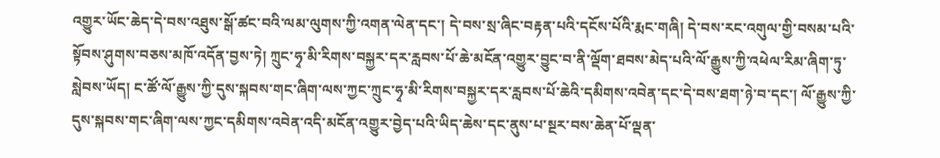འགྱུར་ཡོང་ཆེད་དེ་བས་འཐུས་སྒོ་ཚང་བའི་ལམ་ལུགས་ཀྱི་འགན་ལེན་དང་། དེ་བས་སྲ་ཞིང་བརྟན་པའི་དངོས་པོའི་རྨང་གཞི། དེ་བས་རང་འགུལ་གྱི་བསམ་པའི་སྟོབས་ཤུགས་བཅས་མཁོ་འདོན་བྱས་ཏེ། ཀྲུང་ཧྭ་མི་རིགས་བསྐྱར་དར་རླབས་པོ་ཆེ་མངོན་འགྱུར་བྱུང་བ་ནི་ལྡོག་ཐབས་མེད་པའི་ལོ་རྒྱུས་ཀྱི་འཕེལ་རིམ་ཞིག་ཏུ་སླེབས་ཡོད། ང་ཚོ་ལོ་རྒྱུས་ཀྱི་དུས་སྐབས་གང་ཞིག་ལས་ཀྱང་ཀྲུང་ཧྭ་མི་རིགས་བསྐྱར་དར་རླབས་པོ་ཆེའི་དམིགས་འབེན་དང་དེ་བས་ཐག་ཉེ་བ་དང་། ལོ་རྒྱུས་ཀྱི་དུས་སྐབས་གང་ཞིག་ལས་ཀྱང་དམིགས་འབེན་འདི་མངོན་འགྱུར་བྱེད་པའི་ཡིད་ཆེས་དང་ནུས་པ་སྔར་བས་ཆེན་པོ་ལྡན་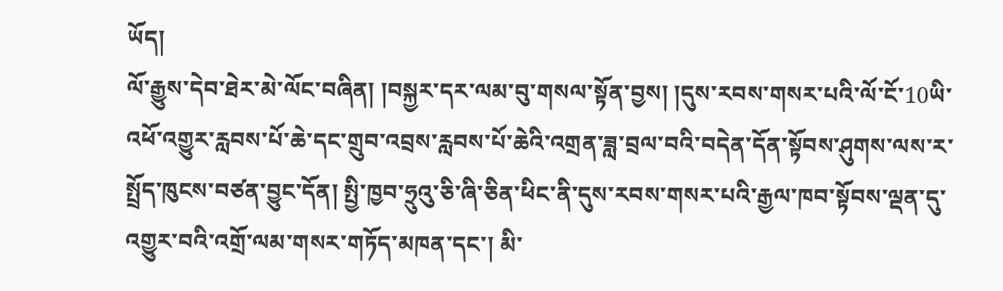ཡོད།
ལོ་རྒྱུས་དེབ་ཐེར་མེ་ལོང་བཞིན། །བསྐྱར་དར་ལམ་བུ་གསལ་སྟོན་བྱས། །དུས་རབས་གསར་པའི་ལོ་ངོ་10ཡི་འཕོ་འགྱུར་རླབས་པོ་ཆེ་དང་གྲུབ་འབྲས་རླབས་པོ་ཆེའི་འགྲན་ཟླ་བྲལ་བའི་བདེན་དོན་སྟོབས་ཤུགས་ལས་ར་སྤྲོད་ཁུངས་བཙན་བྱུང་དོན། སྤྱི་ཁྱབ་ཧྲུའུ་ཅི་ཞི་ཅིན་ཕིང་ནི་དུས་རབས་གསར་པའི་རྒྱལ་ཁབ་སྟོབས་ལྡན་དུ་འགྱུར་བའི་འགྲོ་ལམ་གསར་གཏོད་མཁན་དང་། མི་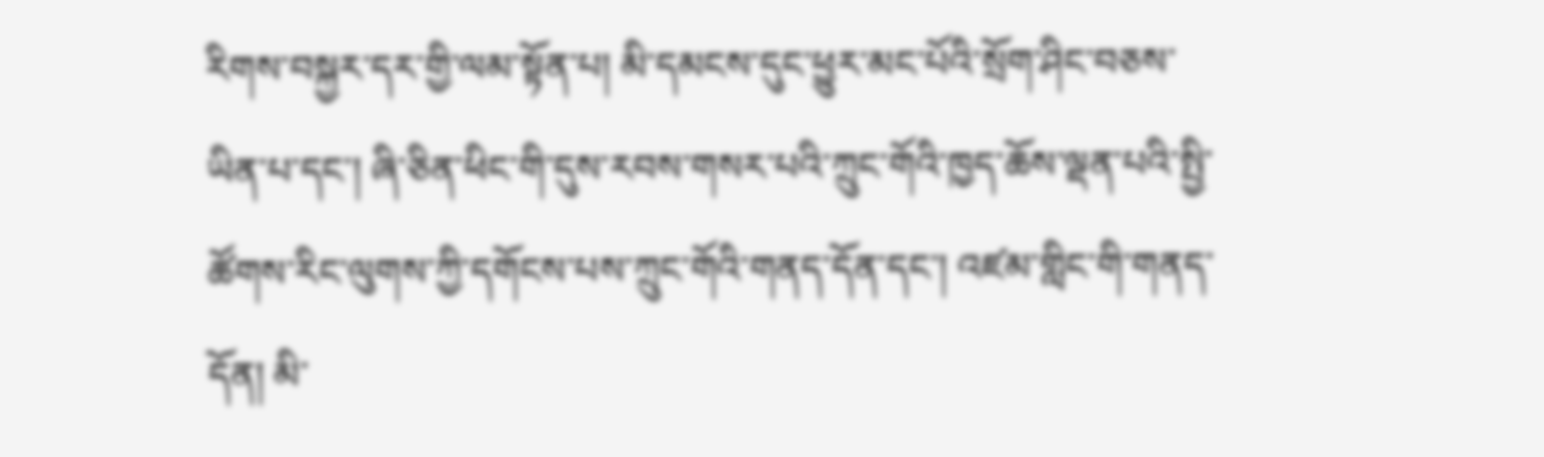རིགས་བསྐྱར་དར་གྱི་ལམ་སྟོན་པ། མི་དམངས་དུང་ཕྱུར་མང་པོའི་སྲོག་ཤིང་བཅས་ཡིན་པ་དང་། ཞི་ཅིན་ཕིང་གི་དུས་རབས་གསར་པའི་ཀྲུང་གོའི་ཁྱད་ཆོས་ལྡན་པའི་སྤྱི་ཚོགས་རིང་ལུགས་ཀྱི་དགོངས་པས་ཀྲུང་གོའི་གནད་དོན་དང་། འཛམ་གླིང་གི་གནད་དོན། མི་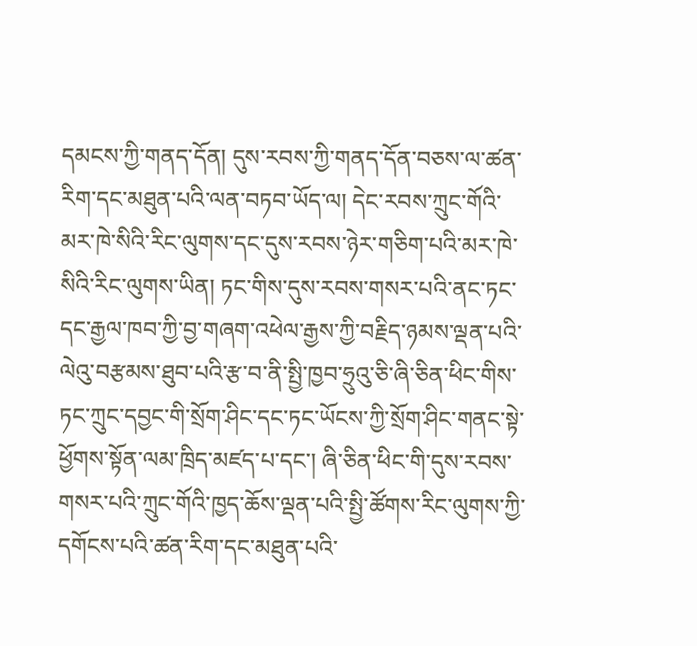དམངས་ཀྱི་གནད་དོན། དུས་རབས་ཀྱི་གནད་དོན་བཅས་ལ་ཚན་རིག་དང་མཐུན་པའི་ལན་བཏབ་ཡོད་ལ། དེང་རབས་ཀྲུང་གོའི་མར་ཁེ་སིའི་རིང་ལུགས་དང་དུས་རབས་ཉེར་གཅིག་པའི་མར་ཁེ་སིའི་རིང་ལུགས་ཡིན། ཏང་གིས་དུས་རབས་གསར་པའི་ནང་ཏང་དང་རྒྱལ་ཁབ་ཀྱི་བྱ་གཞག་འཕེལ་རྒྱས་ཀྱི་བརྗིད་ཉམས་ལྡན་པའི་ལེའུ་བརྩམས་ཐུབ་པའི་རྩ་བ་ནི་སྤྱི་ཁྱབ་ཧྲུའུ་ཅི་ཞི་ཅིན་ཕིང་གིས་ཏང་ཀྲུང་དབྱང་གི་སྲོག་ཤིང་དང་ཏང་ཡོངས་ཀྱི་སྲོག་ཤིང་གནང་སྟེ་ཕྱོགས་སྟོན་ལམ་ཁྲིད་མཛད་པ་དང་། ཞི་ཅིན་ཕིང་གི་དུས་རབས་གསར་པའི་ཀྲུང་གོའི་ཁྱད་ཆོས་ལྡན་པའི་སྤྱི་ཚོགས་རིང་ལུགས་ཀྱི་དགོངས་པའི་ཚན་རིག་དང་མཐུན་པའི་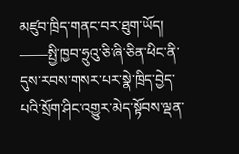མཛུབ་ཁྲིད་གནང་བར་ཐུག་ཡོད།
——སྤྱི་ཁྱབ་ཧྲུའུ་ཅི་ཞི་ཅིན་ཕིང་ནི་དུས་རབས་གསར་པར་སྣེ་ཁྲིད་བྱེད་པའི་སྲོག་ཤིང་འགྱུར་མེད་སྟོབས་ལྡན་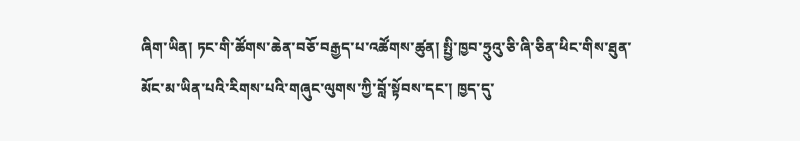ཞིག་ཡིན། ཏང་གི་ཚོགས་ཆེན་བཅོ་བརྒྱད་པ་འཚོགས་ཚུན། སྤྱི་ཁྱབ་ཧྲུའུ་ཅི་ཞི་ཅིན་ཕིང་གིས་ཐུན་མོང་མ་ཡིན་པའི་རིགས་པའི་གཞུང་ལུགས་ཀྱི་བློ་སྟོབས་དང་། ཁྱད་དུ་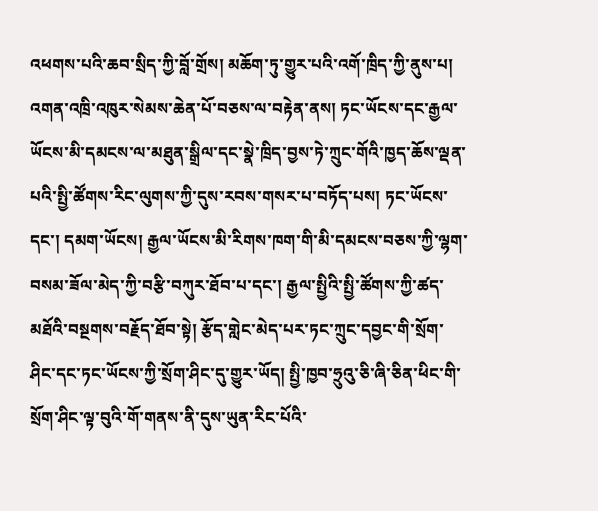འཕགས་པའི་ཆབ་སྲིད་ཀྱི་བློ་གྲོས། མཆོག་ཏུ་གྱུར་པའི་འགོ་ཁྲིད་ཀྱི་ནུས་པ། འགན་འཁྲི་འཁུར་སེམས་ཆེན་པོ་བཅས་ལ་བརྟེན་ནས། ཏང་ཡོངས་དང་རྒྱལ་ཡོངས་མི་དམངས་ལ་མཐུན་སྒྲིལ་དང་སྣེ་ཁྲིད་བྱས་ཏེ་ཀྲུང་གོའི་ཁྱད་ཆོས་ལྡན་པའི་སྤྱི་ཚོགས་རིང་ལུགས་ཀྱི་དུས་རབས་གསར་པ་བཏོད་པས། ཏང་ཡོངས་དང་། དམག་ཡོངས། རྒྱལ་ཡོངས་མི་རིགས་ཁག་གི་མི་དམངས་བཅས་ཀྱི་ལྷག་བསམ་ཟོལ་མེད་ཀྱི་བརྩི་བཀུར་ཐོབ་པ་དང་། རྒྱལ་སྤྱིའི་སྤྱི་ཚོགས་ཀྱི་ཚད་མཐོའི་བསྔགས་བརྗོད་ཐོབ་སྟེ། རྩོད་གླེང་མེད་པར་ཏང་ཀྲུང་དབྱང་གི་སྲོག་ཤིང་དང་ཏང་ཡོངས་ཀྱི་སྲོག་ཤིང་དུ་གྱུར་ཡོད། སྤྱི་ཁྱབ་ཧྲུའུ་ཅི་ཞི་ཅིན་ཕིང་གི་སྲོག་ཤིང་ལྟ་བུའི་གོ་གནས་ནི་དུས་ཡུན་རིང་པོའི་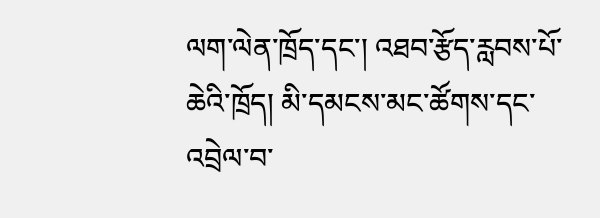ལག་ལེན་ཁྲོད་དང་། འཐབ་རྩོད་རླབས་པོ་ཆེའི་ཁྲོད། མི་དམངས་མང་ཚོགས་དང་འབྲེལ་བ་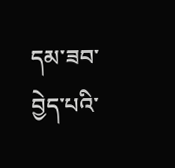དམ་ཟབ་བྱེད་པའི་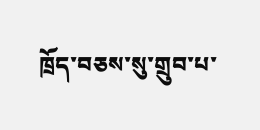ཁྲོད་བཅས་སུ་གྲུབ་པ་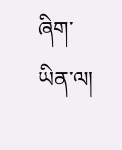ཞིག་ཡིན་ལ།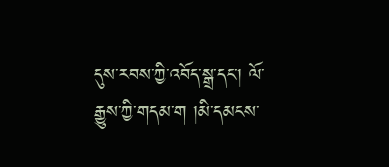དུས་རབས་ཀྱི་འབོད་སྒྲ་དང་། ལོ་རྒྱུས་ཀྱི་གདམ་ག །མི་དམངས་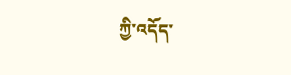ཀྱི་འདོད་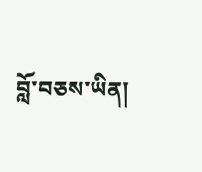བློ་བཅས་ཡིན།